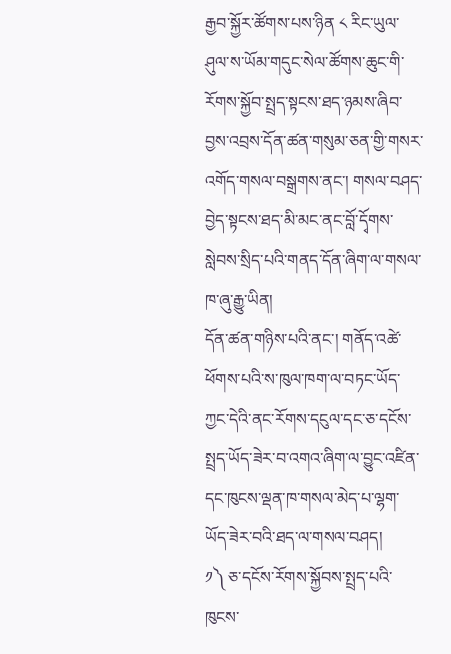རྒྱབ་སྐྱོར་ཚོགས་པས་ཉིན ༨ རིང་ཡུལ་ཤུལ་ས་ཡོམ་གདུང་སེལ་ཚོགས་ཆུང་གི་རོགས་སྐྱོབ་སྤྲད་སྟངས་ཐད་ཉམས་ཞིབ་བྱས་འབྲས་དོན་ཚན་གསུམ་ཅན་གྱི་གསར་འགོད་གསལ་བསྒྲགས་ནང་། གསལ་བཤད་བྱེད་སྟངས་ཐད་མི་མང་ནང་བློ་དྭོགས་སླེབས་སྲིད་པའི་གནད་དོན་ཞིག་ལ་གསལ་ཁ་ཞུ་རྒྱུ་ཡིན།
དོན་ཚན་གཉིས་པའི་ནང་། གནོད་འཚེ་ཕོགས་པའི་ས་ཁུལ་ཁག་ལ་བཏང་ཡོད་ཀྱང་དེའི་ནང་རོགས་དངུལ་དང་ཅ་དངོས་སྤྲད་ཡོད་ཟེར་བ་འགའ་ཞིག་ལ་བྱུང་འཛིན་དང་ཁུངས་ལྡན་ཁ་གསལ་མེད་པ་ལྷག་ཡོད་ཟེར་བའི་ཐད་ལ་གསལ་བཤད།
༡༽ ཅ་དངོས་རོགས་སྐྱོབས་སྤྲད་པའི་ཁུངས་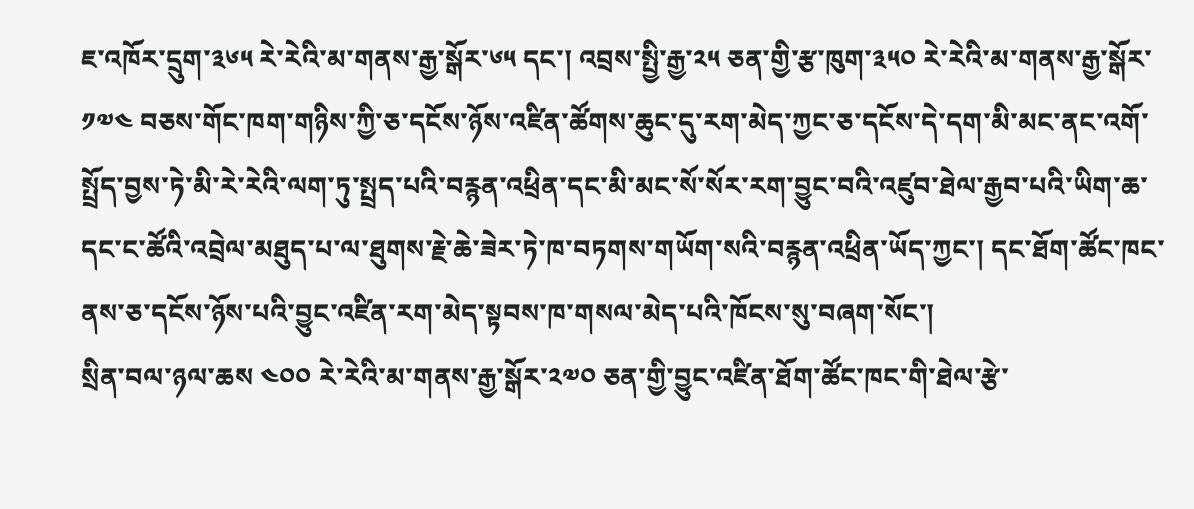ཇ་འཁོར་དྲུག་༣༦༥ རེ་རེའི་མ་གནས་རྒྱ་སྒོར་༦༥ དང་། འབྲས་སྤྱི་རྒྱ་༢༥ ཅན་གྱི་རྩ་ཁུག་༣༥༠ རེ་རེའི་མ་གནས་རྒྱ་སྒོར་༡༧༤ བཅས་གོང་ཁག་གཉིས་ཀྱི་ཅ་དངོས་ཉོས་འཛིན་ཚོགས་ཆུང་དུ་རག་མེད་ཀྱང་ཅ་དངོས་དེ་དག་མི་མང་ནང་འགོ་སྤྲོད་བྱས་ཏེ་མི་རེ་རེའི་ལག་ཏུ་སྤྲད་པའི་བརྙན་འཕྲིན་དང་མི་མང་སོ་སོར་རག་བྱུང་བའི་འཛུབ་ཐེལ་རྒྱབ་པའི་ཡིག་ཆ་དང་ང་ཚོའི་འབྲེལ་མཐུད་པ་ལ་ཐུགས་རྗེ་ཆེ་ཟེར་ཏེ་ཁ་བཏགས་གཡོག་སའི་བརྙན་འཕྲིན་ཡོད་ཀྱང་། དང་ཐོག་ཚོང་ཁང་ནས་ཅ་དངོས་ཉོས་པའི་བྱུང་འཛིན་རག་མེད་སྟབས་ཁ་གསལ་མེད་པའི་ཁོངས་སུ་བཞག་སོང་།
སྲིན་བལ་ཉལ་ཆས ༤༠༠ རེ་རེའི་མ་གནས་རྒྱ་སྒོར་༢༧༠ ཅན་གྱི་བྱུང་འཛིན་ཐོག་ཚོང་ཁང་གི་ཐེལ་རྩེ་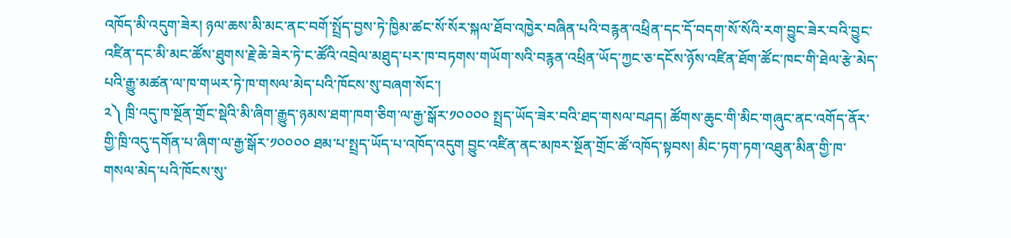འཁོད་མི་འདུག་ཟེར། ཉལ་ཆས་མི་མང་ནང་བགོ་སྤྲོད་བྱས་ཏེ་ཁྱིམ་ཚང་སོ་སོར་སྐལ་ཐོབ་འཁྱེར་བཞིན་པའི་བརྙན་འཕྲིན་དང་དོ་བདག་སོ་སོའི་རག་བྱུང་ཟེར་བའི་བྱུང་འཛིན་དང་མི་མང་ཚོས་ཐུགས་རྗེ་ཆེ་ཟེར་ཏེ་ང་ཚོའི་འབྲེལ་མཐུད་པར་ཁ་བཏགས་གཡོག་སའི་བརྙན་འཕྲིན་ཡོད་ཀྱང་ཅ་དངོས་ཉོས་འཛིན་ཐོག་ཚོང་ཁང་གི་ཐེལ་རྩེ་མེད་པའི་རྒྱུ་མཚན་ལ་ཁ་གཡར་ཏེ་ཁ་གསལ་མེད་པའི་ཁོངས་སུ་བཞག་སོང་།
༢༽ ཁྲི་འདུ་ཁ་སྔོན་གྲོང་སྡེའི་མི་ཞིག་རྒྱུད་ཉམས་ཐག་ཁག་ཅིག་ལ་རྒྱ་སྒོར་༡༠༠༠༠ སྤྲད་ཡོད་ཟེར་བའི་ཐད་གསལ་བཤད། ཚོགས་ཆུང་གི་མིང་གཞུང་ནང་འགོད་ནོར་གྱི་ཁྲི་འདུ་དགོན་པ་ཞིག་ལ་རྒྱ་སྒོར་༡༠༠༠༠ ཐམ་པ་སྤྲད་ཡོད་པ་འཁོད་འདུག བྱུང་འཛིན་ནང་མཁར་སྔོན་གྲོང་ཚོ་འཁོད་སྟབས། མིང་ཏག་ཏག་འཐུན་མིན་གྱི་ཁ་གསལ་མེད་པའི་ཁོངས་སུ་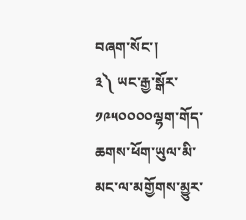བཞག་སོང་།
༣༽ ཡང་རྒྱ་སྒོར་༡༩༥༠༠༠༠ལྷག་གོད་ཆགས་ཕོག་ཡུལ་མི་མང་ལ་མགྱོགས་མྱུར་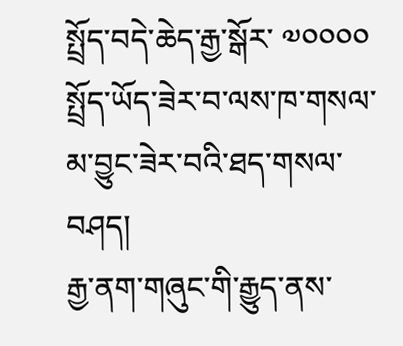སྤྲོད་བདེ་ཆེད་རྒྱ་སྒོར་ ༧༠༠༠༠ སྤྲོད་ཡོད་ཟེར་བ་ལས་ཁ་གསལ་མ་བྱུང་ཟེར་བའི་ཐད་གསལ་བཤད།
རྒྱ་ནག་གཞུང་གི་རྒྱུད་ནས་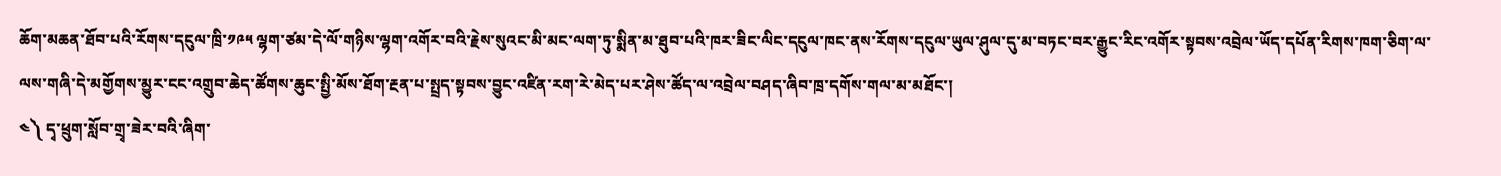ཆོག་མཆན་ཐོབ་པའི་རོགས་དངུལ་ཁྲི་༡༩༥ ལྷག་ཙམ་དེ་ལོ་གཉིས་ལྷག་འགོར་བའི་རྗེས་སུའང་མི་མང་ལག་ཏུ་སྨིན་མ་ཐུབ་པའི་ཁར་ཟིང་ལིང་དངུལ་ཁང་ནས་རོགས་དངུལ་ཡུལ་ཤུལ་དུ་མ་བཏང་བར་རྒྱུང་རིང་འགོར་སྟབས་འབྲེལ་ཡོད་དཔོན་རིགས་ཁག་ཅིག་ལ་ལས་གཞི་དེ་མགྱོགས་མྱུར་ངང་འགྲུབ་ཆེད་ཚོགས་ཆུང་སྤྱི་མོས་ཐོག་རྔན་པ་སྤྲད་སྟབས་བྱུང་འཛིན་རག་རེ་མེད་པར་ཤེས་ཚོད་ལ་འབྲེལ་བཤད་ཞིབ་ཁྲ་དགོས་གལ་མ་མཐོང་།
༤༽ དྭ་ཕྲུག་སློབ་གྲྭ་ཟེར་བའི་ཞིག་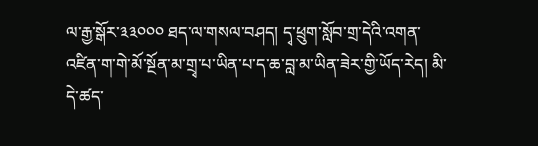ལ་རྒྱ་སྒོར་༣༣༠༠༠ ཐད་ལ་གསལ་བཤད། དྭ་ཕྲུག་སློབ་གྲ་དེའི་འགན་འཛིན་ག་གེ་མོ་སྔོན་མ་གྲྭ་པ་ཡིན་པ་ད་ཆ་བླ་མ་ཡིན་ཟེར་གྱི་ཡོད་རེད། མི་དེ་ཚད་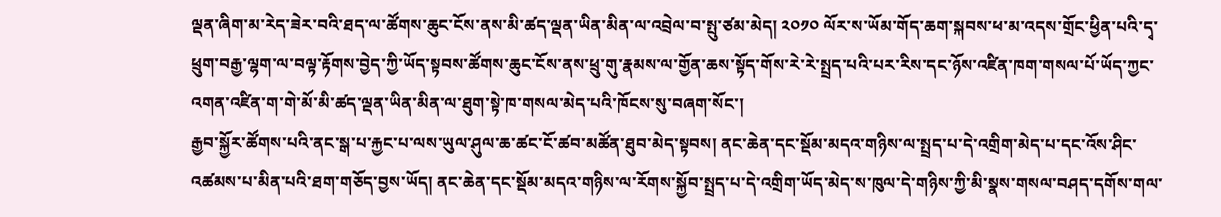ལྡན་ཞིག་མ་རེད་ཟེར་བའི་ཐད་ལ་ཚོགས་ཆུང་ངོས་ནས་མི་ཚད་ལྡན་ཡིན་མིན་ལ་འབྲེལ་བ་སྤུ་ཙམ་མེད། ༢༠༡༠ ལོར་ས་ཡོམ་གོད་ཆག་སྐབས་ཕ་མ་འདས་གྲོང་ཕྱིན་པའི་དྭ་ཕྲུག་བརྒྱ་ལྷག་ལ་བལྟ་རྟོགས་བྱེད་ཀྱི་ཡོད་སྟབས་ཚོགས་ཆུང་ངོས་ནས་ཕྲུ་གུ་རྣམས་ལ་གྱོན་ཆས་སྟོད་གོས་རེ་རེ་སྤྲད་པའི་པར་རིས་དང་ཉོས་འཛིན་ཁག་གསལ་པོ་ཡོད་ཀྱང་འགན་འཛིན་ག་གེ་མོ་མི་ཚད་ལྡན་ཡིན་མིན་ལ་ཐུག་སྟེ་ཁ་གསལ་མེད་པའི་ཁོངས་སུ་བཞག་སོང་།
རྒྱབ་སྐྱོར་ཚོགས་པའི་ནང་སྒ་པ་རྐྱང་པ་ལས་ཡུལ་ཤུལ་ཆ་ཚང་ངོ་ཚབ་མཚོན་ཐུབ་མེད་སྟབས། ནང་ཆེན་དང་སྡོམ་མདའ་གཉིས་ལ་སྤྲད་པ་དེ་འགྲིག་མེད་པ་དང་འོས་ཤིང་འཚམས་པ་མིན་པའི་ཐག་གཅོད་བྱས་ཡོད། ནང་ཆེན་དང་སྡོམ་མདའ་གཉིས་ལ་རོགས་སྐྱོབ་སྤྲད་པ་དེ་འགྲིག་ཡོད་མེད་ས་ཁུལ་དེ་གཉིས་ཀྱི་མི་སྣས་གསལ་བཤད་དགོས་གལ་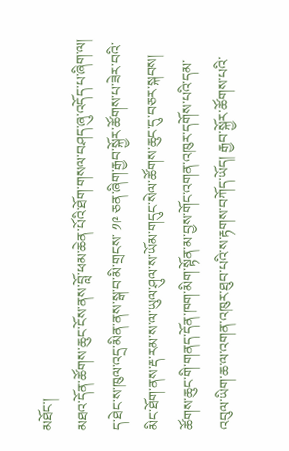མཐོང་།
མཐའ་དོན་ཚོགས་ཆུང་ངོས་ནས་བློ་ཕམ་ཆེན་པོའི་ཐོག་གསལ་བཤད་ཞུ་འདོད་པ་ཞིག་ལ། ད་ཐེང་ས་ཁུལ་འདྲ་མིན་ནས་སྒ་བ་མི་གྲངས་ ༡༩ ཅན་ཞིག་རྒྱབ་སྐྱོར་ཚོགས་པ་ཟེར་བའི་མིང་ཐོག་ནས་རྡ་རམ་ས་ལ་ཡུལ་ཤུལ་ས་ཡོམ་གདུང་སེལ་ཚོགས་ཆུང་དུ་བཅར་སྐབས། ཚོགས་ཆུང་གི་གནད་དོན་ཁག་མིག་སྟོན་མ་བྱས་གོང་འགན་འཁུར་དགོས་པའི་དམ་འབུལ་ཡིག་ཆ་ལ་འགན་འཁུར་ཐུབ་པའི་ས་རྟགས་བཀོད་ཡོད། རྒྱབ་སྐྱོར་ཚོགས་པའི་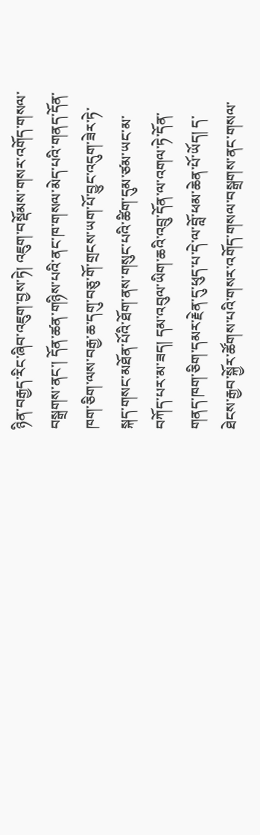ཉིན་བརྒྱད་རིང་ཞིབ་འཇུག་བྱས་ཏེ། འཇུག་བསྡོམས་གསར་འགོད་གསལ་བསྒྲགས་ནང་། དོན་ཚན་གཉིས་པའི་ནང་ཁ་གསལ་མེད་པའི་གནད་དོན་ཁག་ཅིག་ལས་བརྒྱ་ཆ་དགུ་བཅུ་གོ་གྲངས་ཡག་པོ་བྱུང་འདུག་ཟེར་ཏེ་སྐད་གསང་མཐོན་པོའི་ཐོག་ནས་གསུང་པའི་ཚིག་དུམ་ཙམ་ཡང་མ་བཀོད་པར་མ་ཟད། དམ་འབུལ་ཡིག་ཆའི་འབྲུ་དོན་ལ་འགལ་ཏེ་དོན་གནད་ཁག་ཅིག་དམར་རྗེན་དུ་ཕུད་པ་དེ་ལ་བློ་ཕམ་ཆེན་པོ་ཡོད། ད་ཐེངས་རྒྱབ་སྐྱོར་ཚོགས་པའི་གསར་འགོད་གསལ་བསྒྲགས་ནང་གསལ་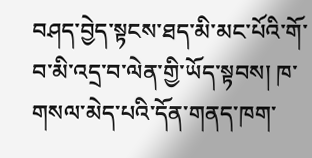བཤད་བྱེད་སྟངས་ཐད་མི་མང་པོའི་གོ་བ་མི་འདྲ་བ་ལེན་གྱི་ཡོད་སྟབས། ཁ་གསལ་མེད་པའི་དོན་གནད་ཁག་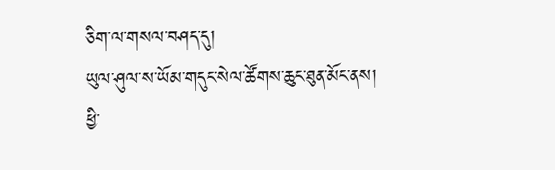ཅིག་ལ་གསལ་བཤད་དུ།
ཡུལ་ཤུལ་ས་ཡོམ་གདུང་སེལ་ཚོགས་ཆུང་ཐུན་མོང་ནས།
ཕྱི་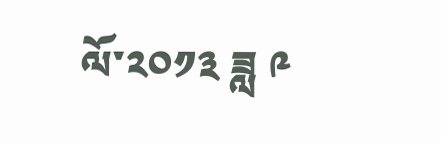ལོ་༢༠༡༣ ཟླ ༩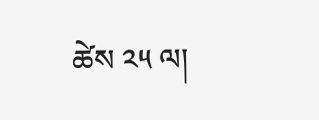ཚེས ༢༥ ལ།